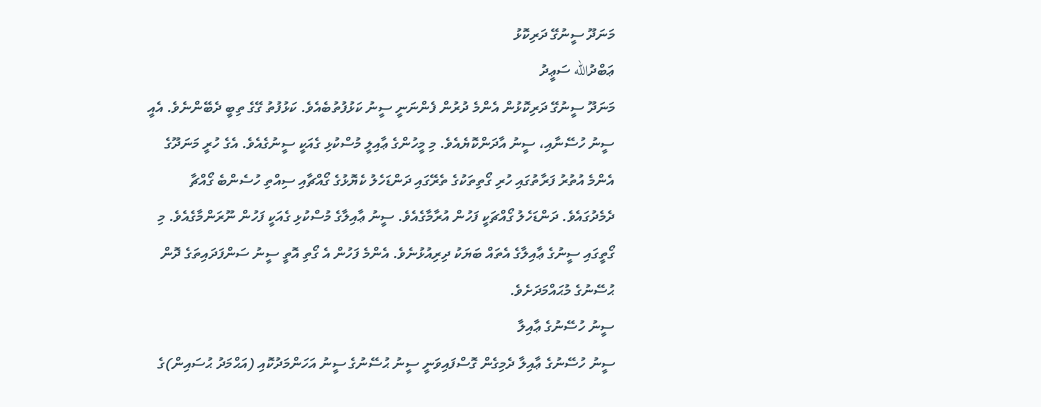މަނަދޫ ސީނުގޭ ދަރިކޮޅު
ޢަބްދުالله ސަޢީދު
މަނަދޫ ސީނުގޭ ދަރިކޮޅުން އެންމެ ދުރުން ފެންނަނީ ސީނު ކަޅުފުތުބެއެވެ. ކަޅުފުތު ގޭގެ ތިބީ ދެބޭންނެވެ. އެއީ ސީނު ހުސޭނާއި، ސީނު އާދަންކޮޔެއެވެ. މި މީހުންގެ ޢާއިލީ މުސްކުޅި ގެއަކީ ސީނުގެއެވެ. އެގެ ހުރީ މަނަދޫގެ އެންމެ އުތުރު ފަރާތުގައި ހުރި ގޯތިތަކުގެ ތެރޭގައި ދަންޑަހެލު ކެޔޮޅުގެ ގޯއްޗާއި ސިއްތި ހުސެންބެ ގޯއްޗާ ދެމެދުގައެވެ. ދަންޑަހެލު ގޯއްޗަކީ ފަހުން އުރާމާގެއެވެ. ސީނު ޢާއިލާގެ މުސްކުޅި ގެއަކީ ފަހުން ނޫރަންމާގެއެވެ. މި ގޯތީގައި ސީނުގެ ޢާއިލާގެ އެތައް ބަޔަކު ދިރިއުޅުނެވެ. އެންމެ ފަހުން އެ ގޯތި އޮތީ ސީނު ސަންފަދައިތަގެ ދޮން ޙުސޭނުގެ މުޙައްމަދަށެވެ.
ސީނު ހުސޭނުގެ ޢާއިލާ
ސީނު ހުސޭނުގެ ޢާއިލާ ދެމިގެން ގޮސްފައިވަނީ ސީނު ޙުސޭނުގެ ސީނު އަހަންމަދުކޮއި (އަޙްމަދު ޙުސައިން)ގެ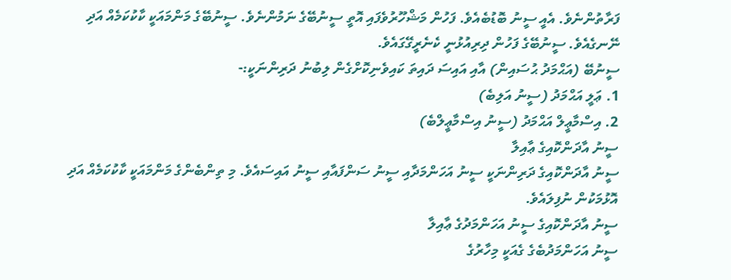ފަރާތުންނެވެ. އެއީ ސީނު ބޮޑުބެއެވެ. ފަހުން މަޝްހޫރުވެފައި އޮތީ ސީނުބޭގެ ނަމުންނެވެ. ސީނުބޭގެ މަންމައަކީ ކާކުކަމެއް އަދި ނޭނގެއެވެ. ސީނުބޭގެ ފަހުން ދިރިއުޅުނީ ކެނެރީގޭގައެވެ.
ސީނުބޭ (އަޙްމަދު ޙުސައިން) އާއި އައިސަ ދައިތަ ކައިވެނިކޮށްގެން ލިބުނު ދަރިންނަކީ:-
1. ޢަލީ އަޙްމަދު (ސީނު އަލިބެ)
2. އިސްމާޢީލް އަޙްމަދު (ސީނު އިސްމާޢީލްބެ)
ސީނު އާދަންކޮއިގެ ޢާއިލާ
ސީނު އާދަންކޮއިގެ ދަރިންނަކީ ސީނު އަހަންމަދާއި ސީނު ސަންފައާއި ސީނު އައިސައެވެ. މި ތިންބެންގެ މަންމައަކީ ކާކުކަމެއް އަދި އޮޅުމަކުން ނުފިލައެވެ.
ސީނު އާދަންކޮއިގެ ސީނު އަހަންމަދުގެ ޢާއިލާ
ސީނު އަހަންމަދުބެގެ ގެއަކީ މިހާރުގެ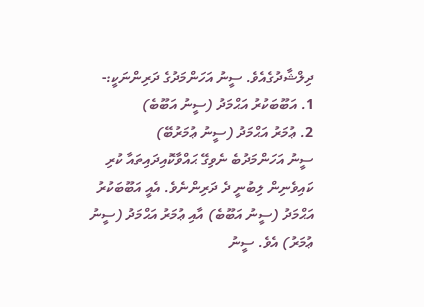ދިލްޝާދުގެއެވެ. ސީނު އަހަންމަދުގެ ދަރިންނަކީ:-
1. އަބޫބަކުރު އަޙްމަދު (ސީނު އަބޫބެ)
2. ޢުމަރު އަޙްމަދު (ސީނު ޢުމަރުބޭ)
ސީނު އަހަންމަދުބެ ނެވިގޭ ޙައްވާކޮއިދައިތައާ ކުރި ކައިވެނިން ލިބުނީ ދެ ދަރިންނެވެ. އެއީ އަބޫބަކުރު އަޙްމަދު (ސީނު އަބޫބެ) އާއި ޢުމަރު އަޙްމަދު (ސީނު ޢުމަރު) އެވެ. ސީނު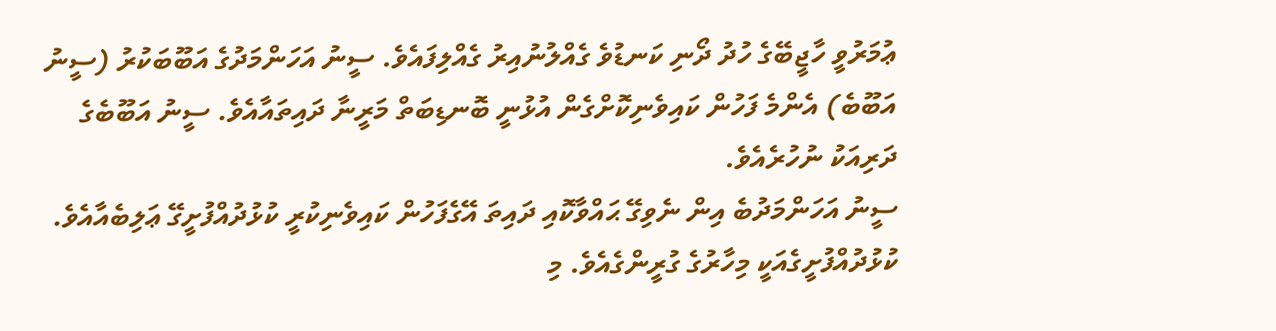ޢުމަރުވީ ހާޖީބޭގެ ހުދު ދޯނި ކަނޑުވެ ގެއްލުނުއިރު ގެއްލިފައެވެ. ސީނު އަހަންމަދުގެ އަބޫބަކުރު (ސީނު އަބޫބެ) އެންމެ ފަހުން ކައިވެނިކޮށްގެން އުޅުނީ ބޮނޑިބަތް މަރީނާ ދައިތައާއެވެ. ސީނު އަބޫބެގެ ދަރިއަކު ނުހުރެއެވެ.
ސީނު އަހަންމަދުބެ އިން ނެވިގޭ ޙައްވާކޮއި ދައިތަ އޭގެފަހުން ކައިވެނިކުރީ ކުޅުދުއްފުށީގޭ ޢަލިބެއާއެވެ. ކުޅުދުއްފުށީގެއަކީ މިހާރުގެ ގުރީންގެއެވެ. މި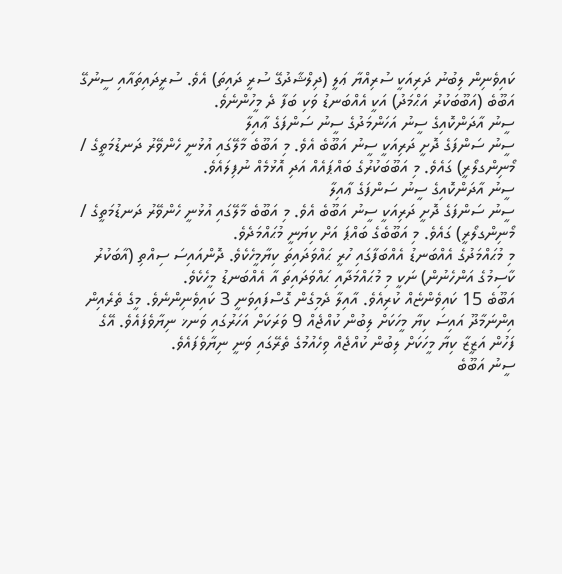ކައިވެނިން ލިބުނު ދަރިއަކީ ސުރިއްޔާ ޢަލީ (ދިލްޝާދުގޭ ސުރީ ދައިތަ) އެވެ. ސުރީދައިތައާއި ސީނުގޭ އަބޫބެ (އަބޫބަކުރު އަޙްމަދު) އަކީ އެއްބަނޑު ވަކި ބަފާ ދެ މީހުންނެވެ.
ސީނު އާދަންކޮއިގެ ސީނު އަހަންމަދުގެ ސީނު ސަންފަގެ ޢާއިލާ
ސީނު ސަންފަގެ ދޮށީ ދަރިއަކީ ސީނު އަބޫބެ އެވެ. މި އަބޫބެ މާލޭގައި އުޅުނީ ހެންވޭރު ދަނޑުމަތީގެ / މޯނިންގލޯރީ) ގައެވެ. މި އަބޫބަކުރުގެ ބައްޕައެއް އަދި އޮޅުމެއް ނުފިލައެވެ.
ސީނު އާދަންކޮއިގެ ސީނު ސަންފަގެ ޢާއިލާ
ސީނު ސަންފަގެ ދޮށީ ދަރިއަކީ ސީނު އަބޫބެ އެވެ. މި އަބޫބެ މާލޭގައި އުޅުނީ ހެންވޭރު ދަނޑުމަތީގެ / މޯނިންގލޯރީ) ގައެވެ. މި އަބޫބެގެ ބައްޕަ އަށް ކިޔަނީ މުޙައްމަދެވެ.
މި މުޙައްމަދުގެ އެއްބަނޑު އެއްބަފާގައި ހުރީ ޙައްވަދައިތަ ކިޔާމީހެކެވެ. ދޮންއައިސަ ސިއްތި (އާބަކުރު ކާސިމުގެ އަންހެނުން) ނަކީ މި މުޙައްމަދާއި ޙައްވަދައިތަ އާ އެއްބަނޑު މީހެކެވެ.
އަބޫބެ 15 ކައިވެންޏެއް ކުރިއެވެ. އާއިލާ ދެމިގެން ގޮސްފައިވަނީ 3 ކައިވެނިންނެވެ. މީގެ ތެރެއިން
އިންނަމާދޫ އައިސަ ކިޔާ މީހަކަށް ލިބުން ކުއްޖެއް 9 ވަރަކަށް އަހަރުގައި ވަނޚ ނިޔާވެފައެވެ. އޭގެ ފަހުން އަޒީޒާ ކިޔާ މީހަކަށް ލިބުން ކުއްޖެއް ވިހެއުމުގެ ތެރޭގައި ވަނީ ނިޔާވެފައެވެ.
ސީނު އަބޫބެ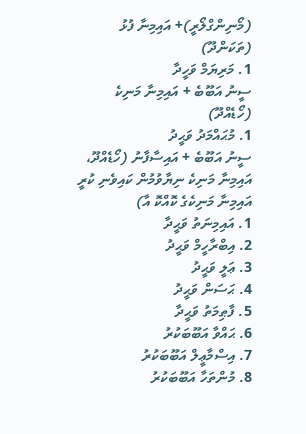(މޯނިންގްލޯރީ)+ އައިމިނާ ފުޅު (ތަކަންދޫ)
1. މަރިޔަމް ވަހީދާ
ސީނު އަބޫބެ + އައިމިނާ މަނިކެ (ހޯޑެއްދޫ)
1. މުޙައްމަދު ވަޙީދު
ސީނު އަބޫބެ + އައިސާފާނު (ހޯޑެއްދޫ، އައިމިނާ މަނިކެ ނިޔާވުމުން ކައިވެނި ކުރީ އައިމިނާ މަނިކެގެ ކޮއްކޮ އާ)
1. އައިމިނަތު ވަޙީދާ
2. އިބްރާހީމް ވަޙީދު
3. ޢަލީ ވަޙީދު
4. ޙަސަން ވަޙީދު
5. ފާޠިމަތު ވަޙީދާ
6. ޙައްވާ އަބޫބަކުރު
7. އިސްމާޢީލް އަބޫބަކުރު
8. މުންތަހާ އަބޫބަކުރު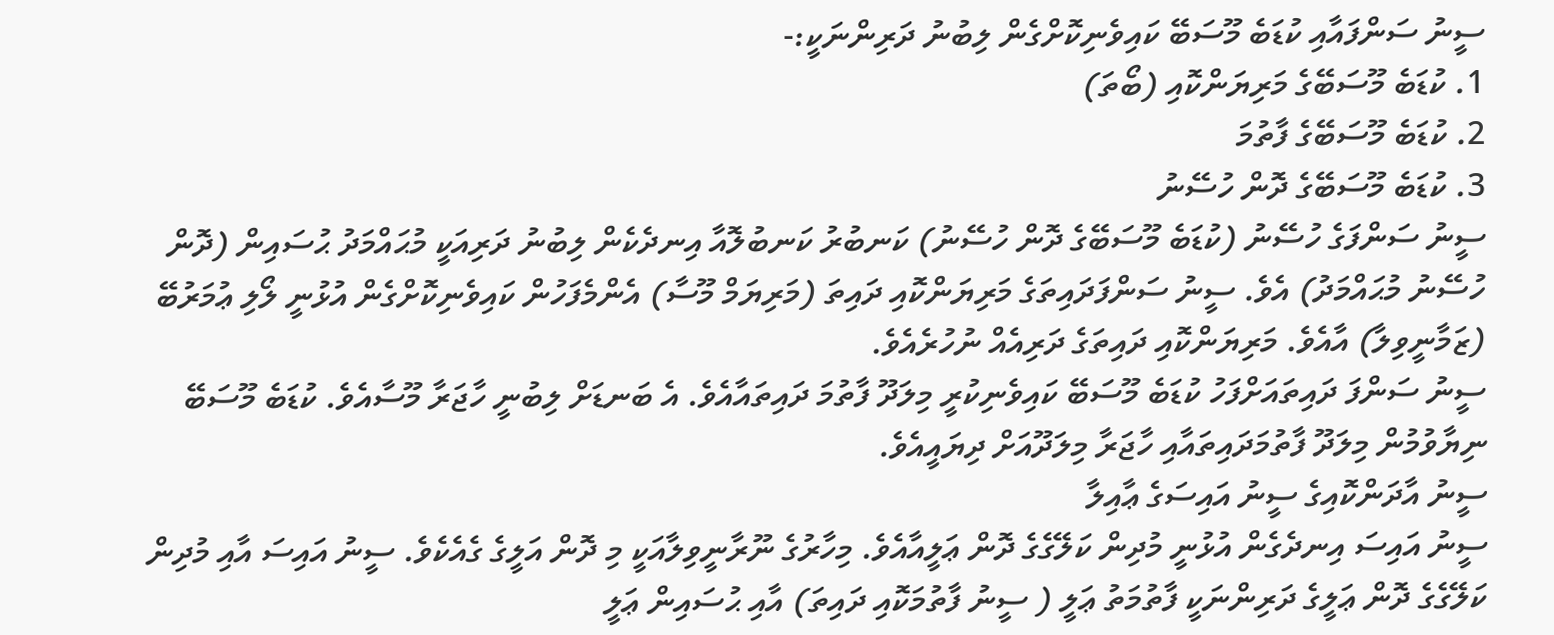ސީނު ސަންފައާއި ކުޑަބެ މޫސަބޭ ކައިވެނިކޮށްގެން ލިބުނު ދަރިންނަކީ:-
1. ކުޑަބެ މޫސަބޭގެ މަރިޔަންކޮއި (ބޯތަ)
2. ކުޑަބެ މޫސަބޭގެ ފާތުމަ
3. ކުޑަބެ މޫސަބޭގެ ދޮން ހުސޭނު
ސީނު ސަންފަގެ ހުސޭނު (ކުޑަބެ މޫސަބޭގެ ދޮން ހުސޭނު) ކަނބުރު ކަނބުލޮއާ އިނދެކެން ލިބުނު ދަރިއަކީ މުޙައްމަދު ޙުސައިން (ދޮން ހުސޭނު މުޙައްމަދު) އެވެ. ސީނު ސަންފަދައިތަގެ މަރިޔަންކޮއި ދައިތަ (މަރިޔަމް މޫސާ) އެންމެފަހުން ކައިވެނިކޮށްގެން އުޅުނީ ލޯލި ޢުމަރުބޭ (ޒަމާނީވިލާ) އާއެވެ. މަރިޔަންކޮއި ދައިތަގެ ދަރިއެއް ނުހުރެއެވެ.
ސީނު ސަންފަ ދައިތައަށްފަހު ކުޑަބެ މޫސަބޭ ކައިވެނިކުރީ މިލަދޫ ފާތުމަ ދައިތައާއެވެ. އެ ބަނޑަށް ލިބުނީ ހާޖަރާ މޫސާއެވެ. ކުޑަބެ މޫސަބޭ ނިޔާވުމުން މިލަދޫ ފާތުމަދައިތައާއި ހާޖަރާ މިލަދޫއަށް ދިޔައީއެވެ.
ސީނު އާދަންކޮއިގެ ސީނު އައިސަގެ ޢާއިލާ
ސީނު އައިސަ އިނދެގެން އުޅުނީ މުދިން ކަލޭގެގެ ދޮން ޢަލީއާއެވެ. މިހާރުގެ ނޫރާނީވިލާއަކީ މި ދޮން އަލީގެ ގެއެކެވެ. ސީނު އައިސަ އާއި މުދިން ކަލޭގެގެ ދޮން ޢަލީގެ ދަރިންނަކީ ފާތުމަތު ޢަލީ ( ސީނު ފާތުމަކޮއި ދައިތަ) އާއި ޙުސައިން ޢަލީ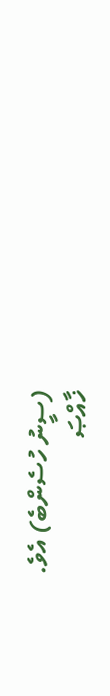(ސީނު ހުސެންބެ) އެވެ.
ޚާއްޞަ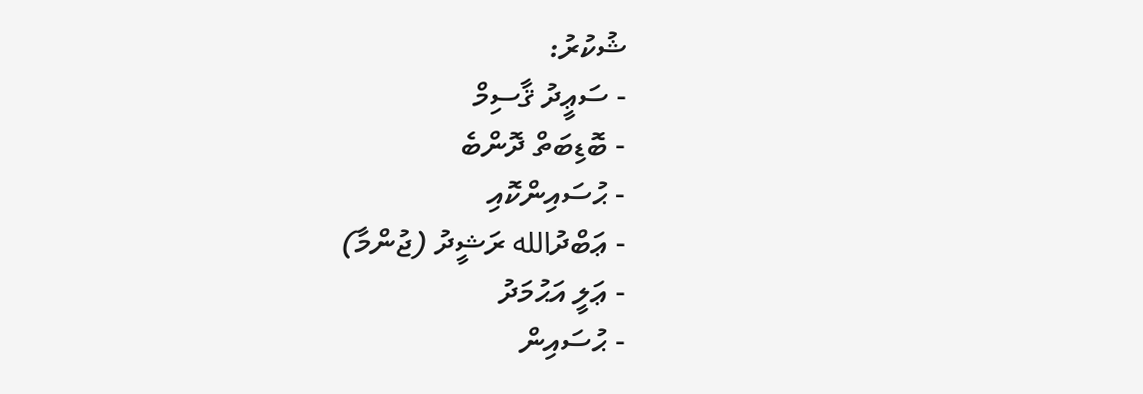ޝުކުރު:
- ސަޢީދު ޤާސިމް
- ބޮޑިބަތް ދޮންބެ
- ޙުސައިންކޮއި
- ޢަބްދުالله ރަޝީދު (ޖުންމާ)
- ޢަލީ އަޙުމަދު
- ޙުސައިން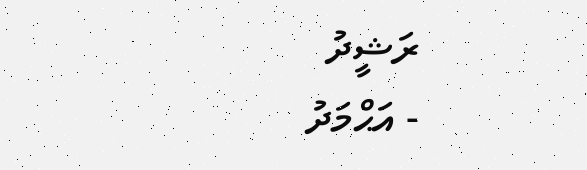ރަޝީދު
- އަޙްމަދު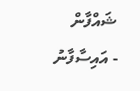ޝައްފާން
- އައިސާފާނު